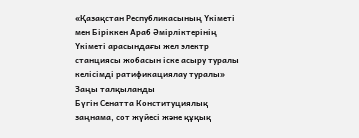«Қазақстан Республикасының Үкіметі мен Біріккен Араб Әмірліктерінің Үкіметі арасындағы жел электр станциясы жобасын іске асыру туралы келісімді ратификациялау туралы» Заңы талқыланды
Бүгін Сенатта Конституциялық заңнама, сот жүйесі және құқық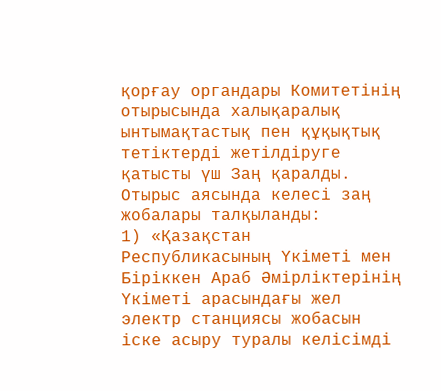қорғау органдары Комитетінің отырысында халықаралық ынтымақтастық пен құқықтық тетіктерді жетілдіруге қатысты үш Заң қаралды.
Отырыс аясында келесі заң жобалары талқыланды:
1) «Қазақстан Республикасының Үкіметі мен Біріккен Араб Әмірліктерінің Үкіметі арасындағы жел электр станциясы жобасын іске асыру туралы келісімді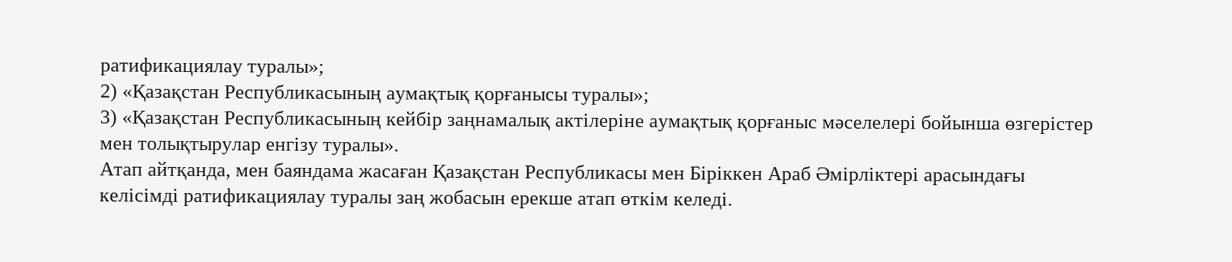ратификациялау туралы»;
2) «Қазақстан Республикасының аумақтық қорғанысы туралы»;
3) «Қазақстан Республикасының кейбір заңнамалық актілеріне аумақтық қорғаныс мәселелері бойынша өзгерістер мен толықтырулар енгізу туралы».
Атап айтқанда, мен баяндама жасаған Қазақстан Республикасы мен Біріккен Араб Әмірліктері арасындағы келісімді ратификациялау туралы заң жобасын ерекше атап өткім келеді.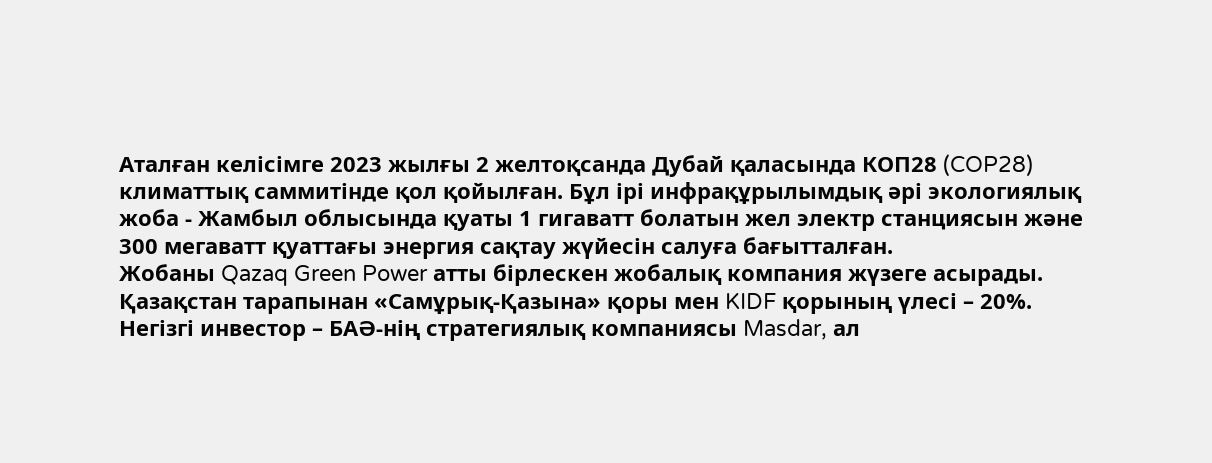Аталған келісімге 2023 жылғы 2 желтоқсанда Дубай қаласында КОП28 (COP28) климаттық саммитінде қол қойылған. Бұл ірі инфрақұрылымдық әрі экологиялық жоба - Жамбыл облысында қуаты 1 гигаватт болатын жел электр станциясын және 300 мегаватт қуаттағы энергия сақтау жүйесін салуға бағытталған.
Жобаны Qazaq Green Power атты бірлескен жобалық компания жүзеге асырады. Қазақстан тарапынан «Самұрық-Қазына» қоры мен KIDF қорының үлесі – 20%. Негізгі инвестор – БАӘ-нің стратегиялық компаниясы Masdar, ал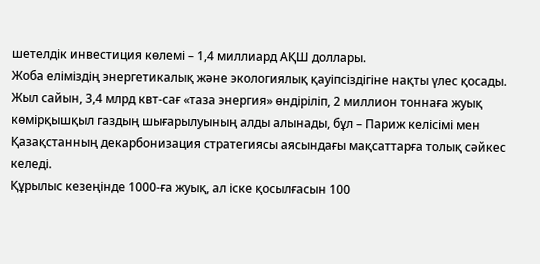шетелдік инвестиция көлемі – 1,4 миллиард АҚШ доллары.
Жоба еліміздің энергетикалық және экологиялық қауіпсіздігіне нақты үлес қосады. Жыл сайын, 3,4 млрд квт-сағ «таза энергия» өндіріліп, 2 миллион тоннаға жуық көмірқышқыл газдың шығарылуының алды алынады, бұл – Париж келісімі мен Қазақстанның декарбонизация стратегиясы аясындағы мақсаттарға толық сәйкес келеді.
Құрылыс кезеңінде 1000-ға жуық, ал іске қосылғасын 100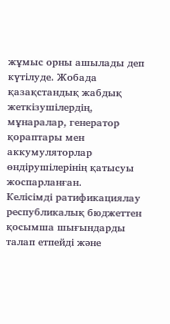жұмыс орны ашылады деп күтілуде. Жобада қазақстандық жабдық жеткізушілердің, мұнаралар, генератор қораптары мен аккумуляторлар өндірушілерінің қатысуы жоспарланған.
Келісімді ратификациялау республикалық бюджеттен қосымша шығындарды талап етпейді және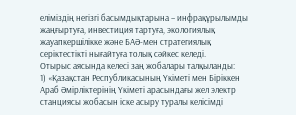еліміздің негізгі басымдықтарына – инфрақұрылымды жаңғыртуға, инвестиция тартуға, экологиялық жауапкершілікке және БАӘ-мен стратегиялық серіктестікті нығайтуға толық сәйкес келеді.
Отырыс аясында келесі заң жобалары талқыланды:
1) «Қазақстан Республикасының Үкіметі мен Біріккен Араб Әмірліктерінің Үкіметі арасындағы жел электр станциясы жобасын іске асыру туралы келісімді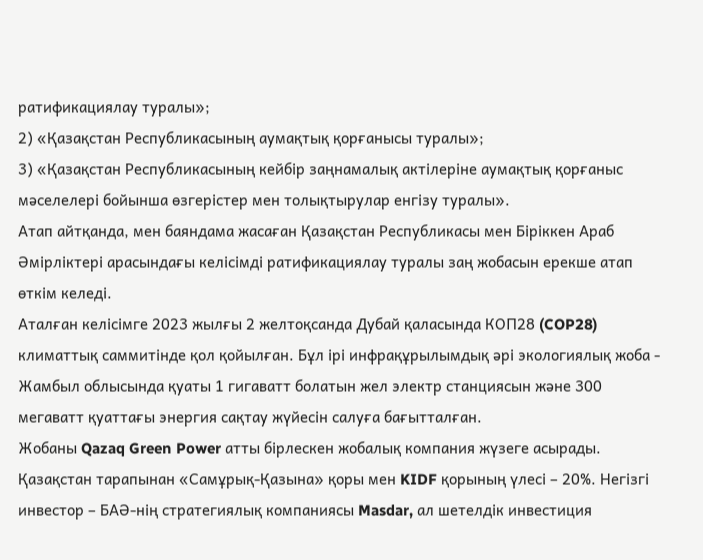ратификациялау туралы»;
2) «Қазақстан Республикасының аумақтық қорғанысы туралы»;
3) «Қазақстан Республикасының кейбір заңнамалық актілеріне аумақтық қорғаныс мәселелері бойынша өзгерістер мен толықтырулар енгізу туралы».
Атап айтқанда, мен баяндама жасаған Қазақстан Республикасы мен Біріккен Араб Әмірліктері арасындағы келісімді ратификациялау туралы заң жобасын ерекше атап өткім келеді.
Аталған келісімге 2023 жылғы 2 желтоқсанда Дубай қаласында КОП28 (COP28) климаттық саммитінде қол қойылған. Бұл ірі инфрақұрылымдық әрі экологиялық жоба - Жамбыл облысында қуаты 1 гигаватт болатын жел электр станциясын және 300 мегаватт қуаттағы энергия сақтау жүйесін салуға бағытталған.
Жобаны Qazaq Green Power атты бірлескен жобалық компания жүзеге асырады. Қазақстан тарапынан «Самұрық-Қазына» қоры мен KIDF қорының үлесі – 20%. Негізгі инвестор – БАӘ-нің стратегиялық компаниясы Masdar, ал шетелдік инвестиция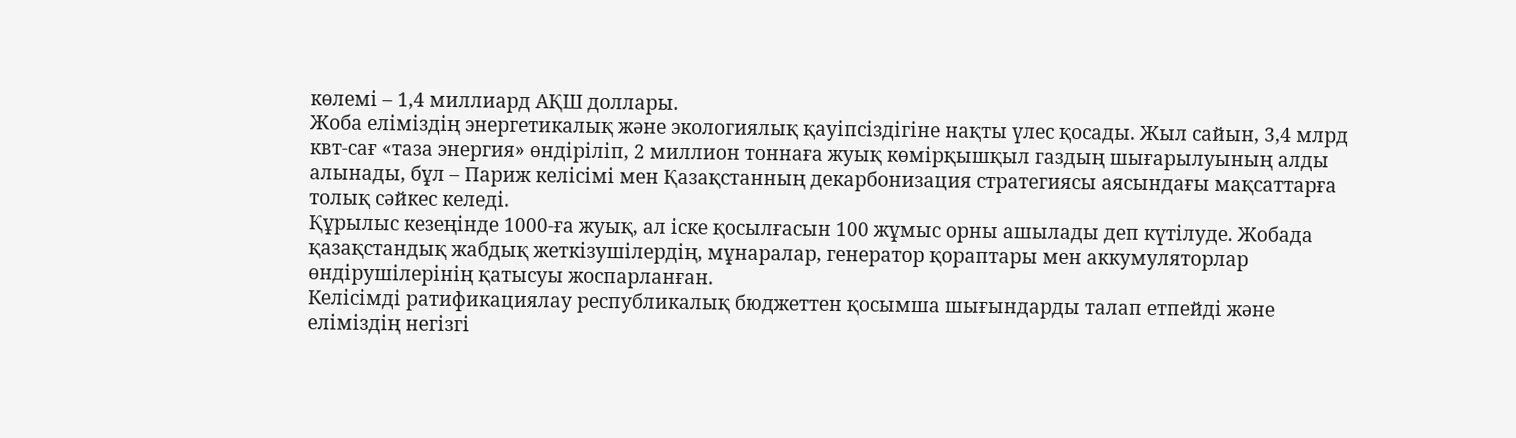көлемі – 1,4 миллиард АҚШ доллары.
Жоба еліміздің энергетикалық және экологиялық қауіпсіздігіне нақты үлес қосады. Жыл сайын, 3,4 млрд квт-сағ «таза энергия» өндіріліп, 2 миллион тоннаға жуық көмірқышқыл газдың шығарылуының алды алынады, бұл – Париж келісімі мен Қазақстанның декарбонизация стратегиясы аясындағы мақсаттарға толық сәйкес келеді.
Құрылыс кезеңінде 1000-ға жуық, ал іске қосылғасын 100 жұмыс орны ашылады деп күтілуде. Жобада қазақстандық жабдық жеткізушілердің, мұнаралар, генератор қораптары мен аккумуляторлар өндірушілерінің қатысуы жоспарланған.
Келісімді ратификациялау республикалық бюджеттен қосымша шығындарды талап етпейді және еліміздің негізгі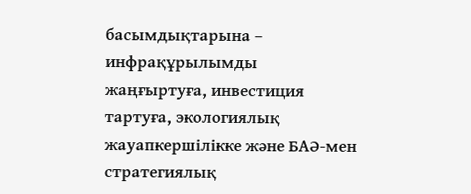басымдықтарына – инфрақұрылымды жаңғыртуға, инвестиция тартуға, экологиялық жауапкершілікке және БАӘ-мен стратегиялық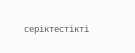серіктестікті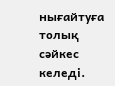нығайтуға толық сәйкес келеді.